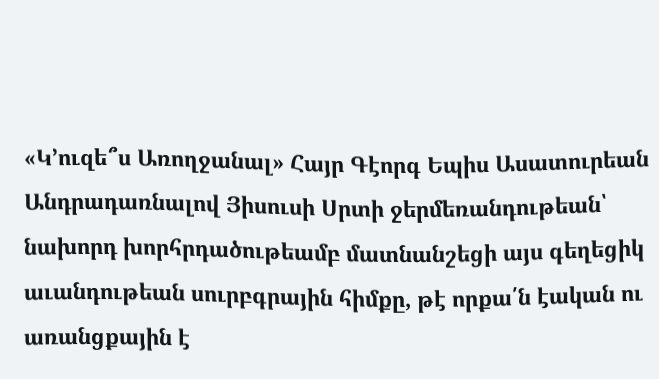«Կ’ուզե՞ս Առողջանալ» Հայր Գէորգ Եպիս Ասատուրեան
Անդրադառնալով Յիսուսի Սրտի ջերմեռանդութեան՝ նախորդ խորհրդածութեամբ մատնանշեցի այս գեղեցիկ աւանդութեան սուրբգրային հիմքը, թէ որքա՛ն էական ու առանցքային է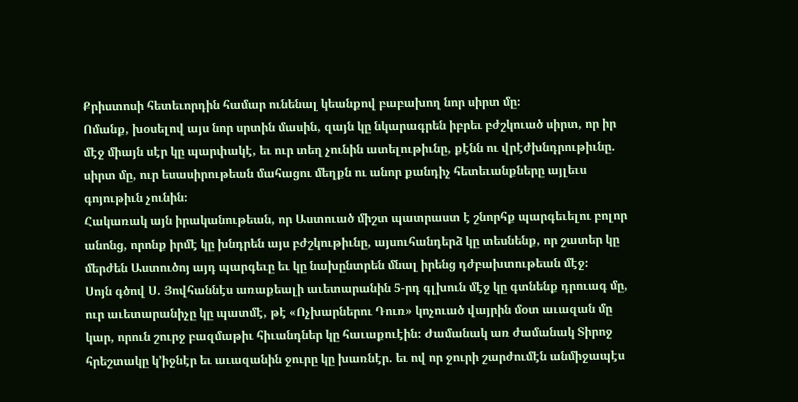Քրիստոսի հետեւորդին համար ունենալ կեանքով բաբախող նոր սիրտ մը։
Ոմանք, խօսելով այս նոր սրտին մասին, զայն կը նկարագրեն իբրեւ բժշկուած սիրտ, որ իր մէջ միայն սէր կը պարփակէ, եւ ուր տեղ չունին ատելութիւնը, քէնն ու վրէժխնդրութիւնը. սիրտ մը, ուր եսասիրութեան մահացու մեղքն ու անոր քանդիչ հետեւանքները այլեւս գոյութիւն չունին։
Հակառակ այն իրականութեան, որ Աստուած միշտ պատրաստ է շնորհք պարգեւելու բոլոր անոնց, որոնք իրմէ կը խնդրեն այս բժշկութիւնը, այսուհանդերձ կը տեսնենք, որ շատեր կը մերժեն Աստուծոյ այդ պարգեւը եւ կը նախընտրեն մնալ իրենց դժբախտութեան մէջ։
Սոյն գծով Ս. Յովհաննէս առաքեալի աւետարանին 5-րդ գլխուն մէջ կը գտնենք դրուագ մը, ուր աւետարանիչը կը պատմէ, թէ «Ոչխարներու Դուռ» կոչուած վայրին մօտ աւազան մը կար, որուն շուրջ բազմաթիւ հիւանդներ կը հաւաքուէին։ Ժամանակ առ ժամանակ Տիրոջ հրեշտակը կ’իջնէր եւ աւազանին ջուրը կը խառնէր. եւ ով որ ջուրի շարժումէն անմիջապէս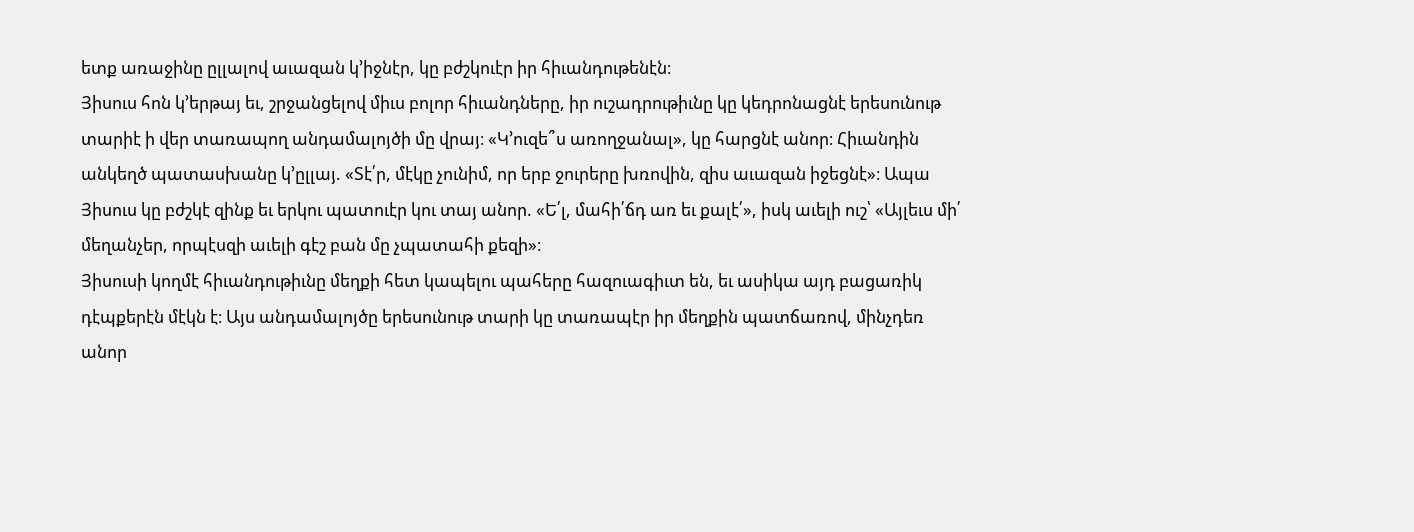ետք առաջինը ըլլալով աւազան կ’իջնէր, կը բժշկուէր իր հիւանդութենէն։
Յիսուս հոն կ’երթայ եւ, շրջանցելով միւս բոլոր հիւանդները, իր ուշադրութիւնը կը կեդրոնացնէ երեսունութ տարիէ ի վեր տառապող անդամալոյծի մը վրայ։ «Կ’ուզե՞ս առողջանալ», կը հարցնէ անոր։ Հիւանդին անկեղծ պատասխանը կ’ըլլայ. «Տէ՛ր, մէկը չունիմ, որ երբ ջուրերը խռովին, զիս աւազան իջեցնէ»։ Ապա Յիսուս կը բժշկէ զինք եւ երկու պատուէր կու տայ անոր. «Ե՛լ, մահի՛ճդ առ եւ քալէ՛», իսկ աւելի ուշ՝ «Այլեւս մի՛ մեղանչեր, որպէսզի աւելի գէշ բան մը չպատահի քեզի»։
Յիսուսի կողմէ հիւանդութիւնը մեղքի հետ կապելու պահերը հազուագիւտ են, եւ ասիկա այդ բացառիկ դէպքերէն մէկն է։ Այս անդամալոյծը երեսունութ տարի կը տառապէր իր մեղքին պատճառով, մինչդեռ անոր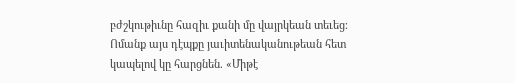բժշկութիւնը հազիւ քանի մը վայրկեան տեւեց։ Ոմանք այս դէպքը յաւիտենականութեան հետ կապելով կը հարցնեն. «Միթէ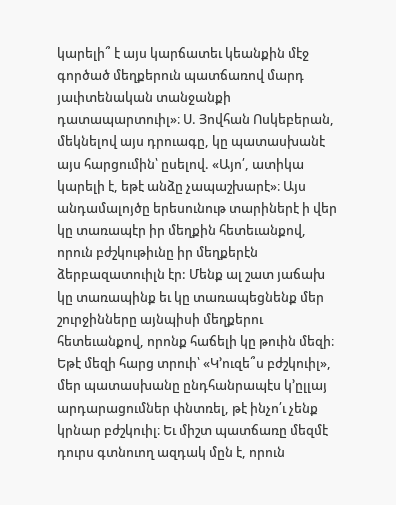կարելի՞ է այս կարճատեւ կեանքին մէջ գործած մեղքերուն պատճառով մարդ յաւիտենական տանջանքի դատապարտուիլ»։ Ս. Յովհան Ոսկեբերան, մեկնելով այս դրուագը, կը պատասխանէ այս հարցումին՝ ըսելով. «Այո՛, ատիկա կարելի է, եթէ անձը չապաշխարէ»։ Այս անդամալոյծը երեսունութ տարիներէ ի վեր կը տառապէր իր մեղքին հետեւանքով, որուն բժշկութիւնը իր մեղքերէն ձերբազատուիլն էր: Մենք ալ շատ յաճախ կը տառապինք եւ կը տառապեցնենք մեր շուրջինները այնպիսի մեղքերու հետեւանքով, որոնք հաճելի կը թուին մեզի։ Եթէ մեզի հարց տրուի՝ «Կ’ուզե՞ս բժշկուիլ», մեր պատասխանը ընդհանրապէս կ’ըլլայ արդարացումներ փնտռել, թէ ինչո՛ւ չենք կրնար բժշկուիլ։ Եւ միշտ պատճառը մեզմէ դուրս գտնուող ազդակ մըն է, որուն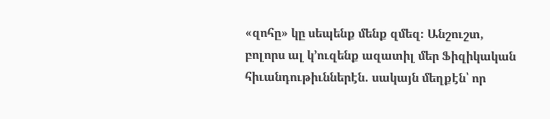«զոհը» կը սեպենք մենք զմեզ։ Անշուշտ, բոլորս ալ կ’ուզենք ազատիլ մեր Ֆիզիկական հիւանդութիւններէն. սակայն մեղքէն՝ որ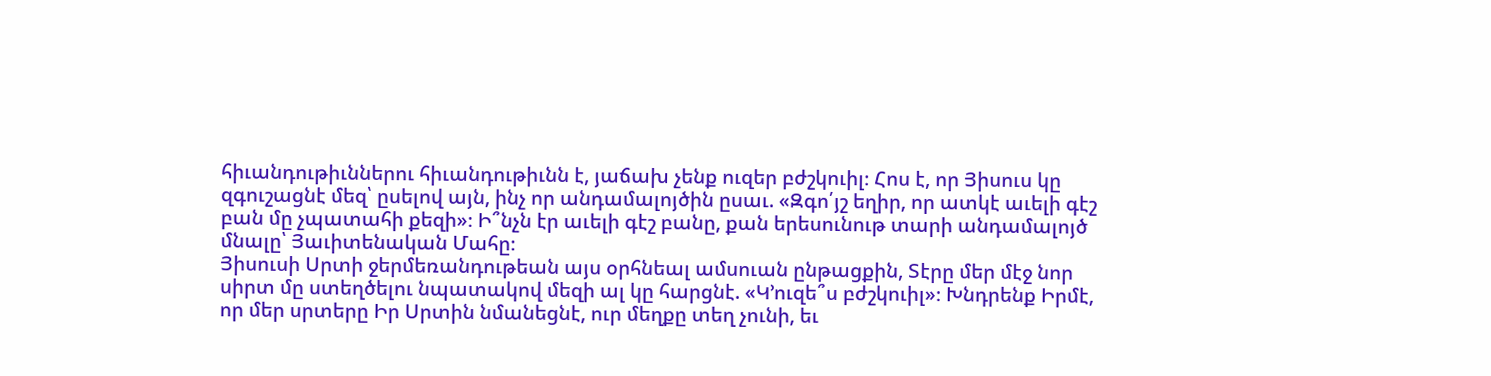հիւանդութիւններու հիւանդութիւնն է, յաճախ չենք ուզեր բժշկուիլ։ Հոս է, որ Յիսուս կը զգուշացնէ մեզ՝ ըսելով այն, ինչ որ անդամալոյծին ըսաւ. «Զգո՛յշ եղիր, որ ատկէ աւելի գէշ բան մը չպատահի քեզի»։ Ի՞նչն էր աւելի գէշ բանը, քան երեսունութ տարի անդամալոյծ մնալը՝ Յաւիտենական Մահը։
Յիսուսի Սրտի ջերմեռանդութեան այս օրհնեալ ամսուան ընթացքին, Տէրը մեր մէջ նոր սիրտ մը ստեղծելու նպատակով մեզի ալ կը հարցնէ. «Կ’ուզե՞ս բժշկուիլ»։ Խնդրենք Իրմէ, որ մեր սրտերը Իր Սրտին նմանեցնէ, ուր մեղքը տեղ չունի, եւ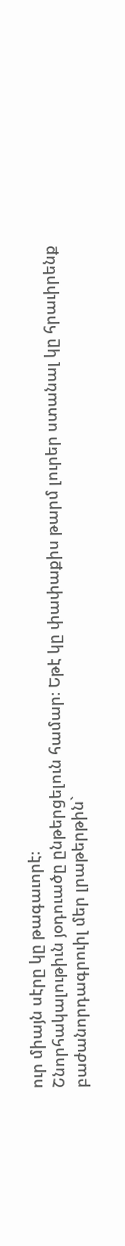ուր միայն սէրը կը թագաւորէ։
Շնորհակալութիւն յօդուածը ընթերցելուն համար։ Եթէ կը փափաքիս թարմ լուրեր ստանալ կը հրաւիրենք բաժանորդագրուիլ մեր լրաթերթին`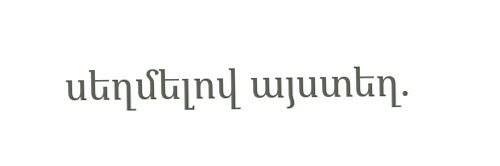սեղմելով այստեղ.